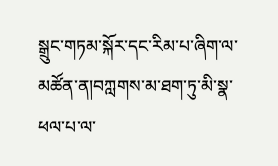སྒྲུང་གཏམ་སྐོར་དང་རིམ་པ་ཞིག་ལ་མཚོན་ན།བཀླགས་མ་ཐག་ཏུ་མི་སྣ་ཕལ་པ་ལ་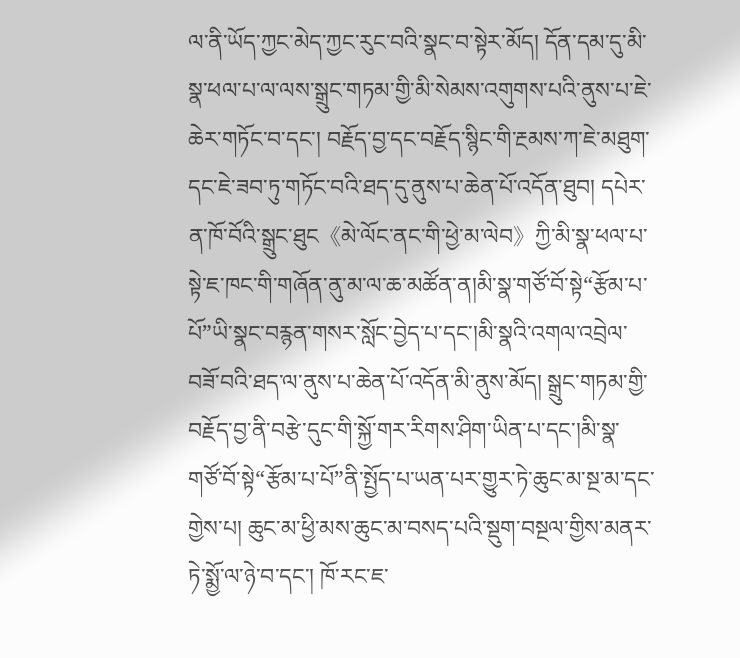ལ་ནི་ཡོད་ཀྱང་མེད་ཀྱང་རུང་བའི་སྣང་བ་སྟེར་མོད། དོན་དམ་དུ་མི་སྣ་ཕལ་པ་ལ་ལས་སྒྲུང་གཏམ་གྱི་མི་སེམས་འགུགས་པའི་ནུས་པ་ཇེ་ཆེར་གཏོང་བ་དང་། བརྗོད་བྱ་དང་བརྗོད་སྙིང་གི་རྔམས་ཀ་ཇེ་མཐུག་དང་ཇེ་ཟབ་ཏུ་གཏོང་བའི་ཐད་དུ་ནུས་པ་ཆེན་པོ་འདོན་ཐུབ། དཔེར་ན་ཁོ་བོའི་སྒྲུང་ཐུང《མེ་ལོང་ནང་གི་ཕྱེ་མ་ལེབ》ཀྱི་མི་སྣ་ཕལ་པ་སྟེ་ཇ་ཁང་གི་གཞོན་ནུ་མ་ལ་ཆ་མཚོན་ན།མི་སྣ་གཙོ་བོ་སྟེ“རྩོམ་པ་པོ”ཡི་སྣང་བརྙན་གསར་སློང་བྱེད་པ་དང་།མི་སྣའི་འགལ་འབྲེལ་བཟོ་བའི་ཐད་ལ་ནུས་པ་ཆེན་པོ་འདོན་མི་ནུས་མོད། སྒྲུང་གཏམ་གྱི་བརྗོད་བྱ་ནི་བརྩེ་དུང་གི་སྐྱོ་གར་རིགས་ཤིག་ཡིན་པ་དང་།མི་སྣ་གཙོ་བོ་སྟེ“རྩོམ་པ་པོ”ནི་སྤྱོད་པ་ཡན་པར་གྱུར་ཏེ་ཆུང་མ་སྔ་མ་དང་གྱེས་པ། ཆུང་མ་ཕྱི་མས་ཆུང་མ་བསད་པའི་སྡུག་བསྔལ་གྱིས་མནར་ཏེ་སྨྱོ་ལ་ཉེ་བ་དང་། ཁོ་རང་ཇ་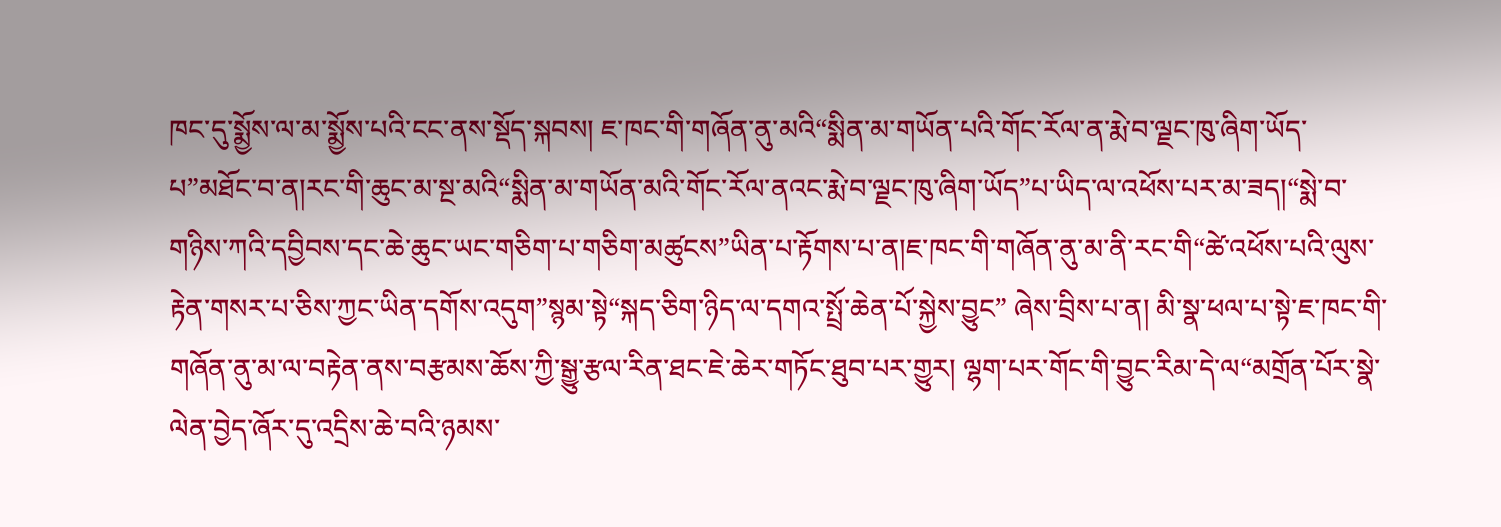ཁང་དུ་སྨྱོས་ལ་མ་སྨྱོས་པའི་ངང་ནས་སྡོད་སྐབས། ཇ་ཁང་གི་གཞོན་ནུ་མའི“སྨིན་མ་གཡོན་པའི་གོང་རོལ་ན་རྨེ་བ་ལྗང་ཁུ་ཞིག་ཡོད་པ”མཐོང་བ་ན།རང་གི་ཆུང་མ་སྔ་མའི“སྨིན་མ་གཡོན་མའི་གོང་རོལ་ནའང་རྨེ་བ་ལྗང་ཁུ་ཞིག་ཡོད”པ་ཡིད་ལ་འཕོས་པར་མ་ཟད།“སྨེ་བ་གཉིས་ཀའི་དབྱིབས་དང་ཆེ་ཆུང་ཡང་གཅིག་པ་གཅིག་མཚུངས”ཡིན་པ་རྟོགས་པ་ན།ཇ་ཁང་གི་གཞོན་ནུ་མ་ནི་རང་གི“ཚེ་འཕོས་པའི་ལུས་རྟེན་གསར་པ་ཅིས་ཀྱང་ཡིན་དགོས་འདུག”སྙམ་སྟེ“སྐད་ཅིག་ཉིད་ལ་དགའ་སྤྲོ་ཆེན་པོ་སྐྱེས་བྱུང” ཞེས་བྲིས་པ་ན། མི་སྣ་ཕལ་པ་སྟེ་ཇ་ཁང་གི་གཞོན་ནུ་མ་ལ་བརྟེན་ནས་བརྩམས་ཆོས་ཀྱི་སྒྱུ་རྩལ་རིན་ཐང་ཇེ་ཆེར་གཏོང་ཐུབ་པར་གྱུར། ལྷག་པར་གོང་གི་བྱུང་རིམ་དེ་ལ“མགྲོན་པོར་སྣེ་ལེན་བྱེད་ཞོར་དུ་འདྲིས་ཆེ་བའི་ཉམས་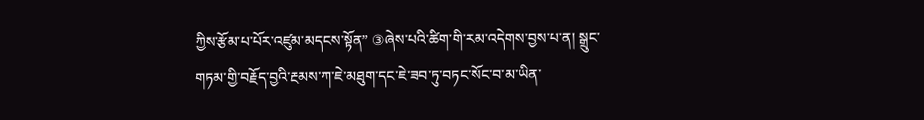ཀྱིས་རྩོམ་པ་པོར་འཛུམ་མདངས་སྟོན” ③ཞེས་པའི་ཚིག་གི་རམ་འདེགས་བྱས་པ་ན། སྒྲུང་གཏམ་གྱི་བརྗོད་བྱའི་རྔམས་ཀ་ཇེ་མཐུག་དང་ཇེ་ཟབ་ཏུ་བཏང་སོང་བ་མ་ཡིན་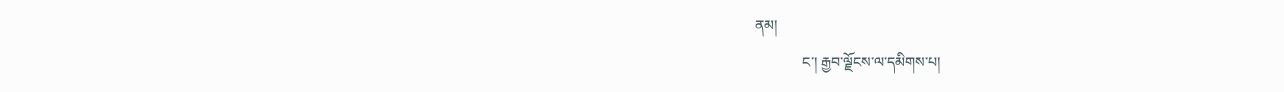ནམ།
             ང་། རྒྱབ་ལྗོངས་ལ་དམིགས་པ།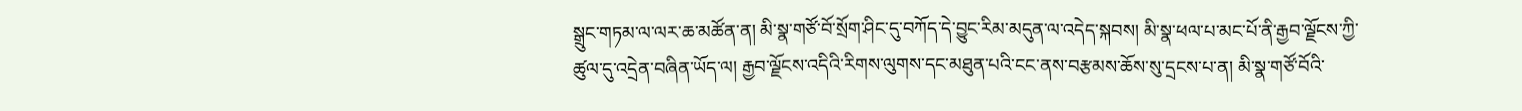སྒྲུང་གཏམ་ལ་ལར་ཆ་མཚོན་ན། མི་སྣ་གཙོ་བོ་སྲོག་ཤིང་དུ་བཀོད་དེ་བྱུང་རིམ་མདུན་ལ་འདེད་སྐབས། མི་སྣ་ཕལ་པ་མང་པོ་ནི་རྒྱབ་ལྗོངས་ཀྱི་ཚུལ་དུ་འདྲེན་བཞིན་ཡོད་ལ། རྒྱབ་ལྗོངས་འདིའི་རིགས་ལུགས་དང་མཐུན་པའི་ངང་ནས་བརྩམས་ཆོས་སུ་དྲངས་པ་ན། མི་སྣ་གཙོ་བོའི་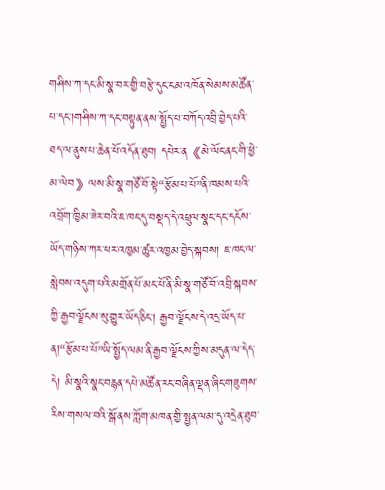གཤིས་ཀ་དང་མི་སྣ་བར་གྱི་བརྩེ་དུང་ངམ་འཁོན་སེམས་མཚོན་པ་དང་།གཤིས་ཀ་དང་བསྟུན་ནས་སྤྱོད་པ་བཀོད་འབྲི་བྱེད་པའི་ཐད་ལ་ནུས་པ་ཆེན་པོ་འདོན་ཐུབ། དཔེར་ན《མེ་ལོང་ནང་གི་ཕྱེ་མ་ལེབ》ལས་མི་སྣ་གཙོ་བོ་སྟེ“རྩོམ་པ་པོ”ནི་ཁམས་པའི་འབྲོག་ཁྱིམ་ཟེར་བའི་ཇ་ཁང་དུ་བསྡད་དེ་འཕྲུལ་སྣང་དང་དངོས་ཡོད་གཉིས་ཀར་ཕར་འཁྱམ་ཚུར་འཁྱམ་བྱེད་སྐབས། ཇ་ཁང་ལ་སླེབས་འདུག་པའི་མགྲོན་པོ་མང་པོ་ནི་མི་སྣ་གཙོ་བོ་འབྲི་སྐབས་ཀྱི་རྒྱབ་ལྗོངས་སུ་གྱུར་ཡོད་ཅིང་། རྒྱབ་ལྗོངས་དེ་འདྲ་ཡོད་པ་ན།“རྩོམ་པ་པོ”ཡི་སྤྱོད་ལམ་ནི་རྒྱབ་ལྗོངས་ཀྱིས་མདུན་ལ་དེད་དེ། མི་སྣའི་སྣང་བརྙན་དཔེ་མཚོན་རང་བཞིན་ལྡན་ཞིང་གཟུགས་རིས་གསལ་བའི་སྒོ་ནས་ཀློག་མཁན་གྱི་སྤྱན་ལམ་དུ་འདྲེན་ཐུབ་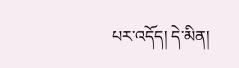པར་འདོད། དེ་མིན།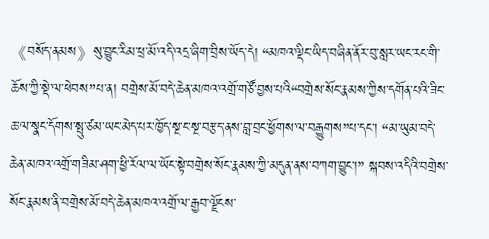《བསོད་ནམས》སུ་བྱུང་རིམ་ཕྲ་མོ་འདི་འདྲ་ཞིག་བྲིས་ཡོད་དེ། “མཁའ་ལྡིང་ཡིད་བཞིན་ནོར་བུ་སླར་ཡང་རང་གི་ཆོས་ཀྱི་སྡེ་ལ་ཕེབས”པ་ན། བགྲེས་མོ་བདེ་ཆེན་མཁའ་འགྲོ་གཙོ་བྱས་པའི“བགྲེས་སོང་རྣམས་ཀྱིས་དགོན་པའི་ཟིང་ཆ་ལ་སྣང་དོགས་སྤུ་ཙམ་ཡང་མེད་པར་ཁྱོད་སྔ་ང་སྔ་བརྩད་ནས་བླ་བྲང་ཕྱོགས་ལ་བརྒྱུགས”པ་དང་། “མ་ཡུམ་བདེ་ཆེན་མཁའ་འགྲོ་གཟིམ་ཤག་ཕྱི་རོལ་ལ་ཡོང་སྟེ་བགྲེས་སོང་རྣམས་ཀྱི་མདུན་ནས་བཀག་བྱུང་།” སྐབས་འདིའི་བགྲེས་སོང་རྣམས་ནི་བགྲེས་མོ་བདེ་ཆེན་མཁའ་འགྲོ་ལ་རྒྱབ་ལྗོངས་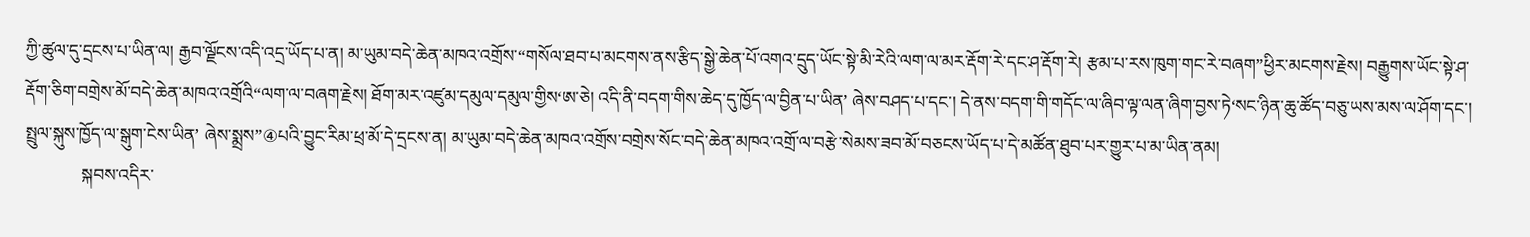ཀྱི་ཚུལ་དུ་དྲངས་པ་ཡིན་ལ། རྒྱབ་ལྗོངས་འདི་འདྲ་ཡོད་པ་ན། མ་ཡུམ་བདེ་ཆེན་མཁའ་འགྲོས་“གསོལ་ཐབ་པ་མངགས་ནས་རྩིད་སྒྱེ་ཆེན་པོ་འགའ་དྲུད་ཡོང་སྟེ་མི་རེའི་ལག་ལ་མར་རྡོག་རེ་དང་ཤ་རྡོག་རེ། རྩམ་པ་རས་ཁུག་གང་རེ་བཞག”ཕྱིར་མངགས་རྗེས། བརྒྱུགས་ཡོང་སྟེ་ཤ་རྡོག་ཅིག་བགྲེས་མོ་བདེ་ཆེན་མཁའ་འགྲོའི“ལག་ལ་བཞག་རྗེས། ཐོག་མར་འཛུམ་དམུལ་དམུལ་གྱིས‘ཨ་ཅེ། འདི་ནི་བདག་གིས་ཆེད་དུ་ཁྱོད་ལ་བྱིན་པ་ཡིན’ ཞེས་བཤད་པ་དང་། དེ་ནས་བདག་གི་གདོང་ལ་ཞིབ་ལྟ་ལན་ཞིག་བྱས་ཏེ‘སང་ཉིན་ཆུ་ཚོད་བཅུ་ཡས་མས་ལ་ཤོག་དང་། སྤྲུལ་སྐུས་ཁྱོད་ལ་སྒུག་ངེས་ཡིན’ ཞེས་སྨྲས”④པའི་བྱུང་རིམ་ཕྲ་མོ་དེ་དྲངས་ན། མ་ཡུམ་བདེ་ཆེན་མཁའ་འགྲོས་བགྲེས་སོང་བདེ་ཆེན་མཁའ་འགྲོ་ལ་བརྩེ་སེམས་ཟབ་མོ་བཅངས་ཡོད་པ་དེ་མཚོན་ཐུབ་པར་གྱུར་པ་མ་ཡིན་ནམ།
             སྐབས་འདིར་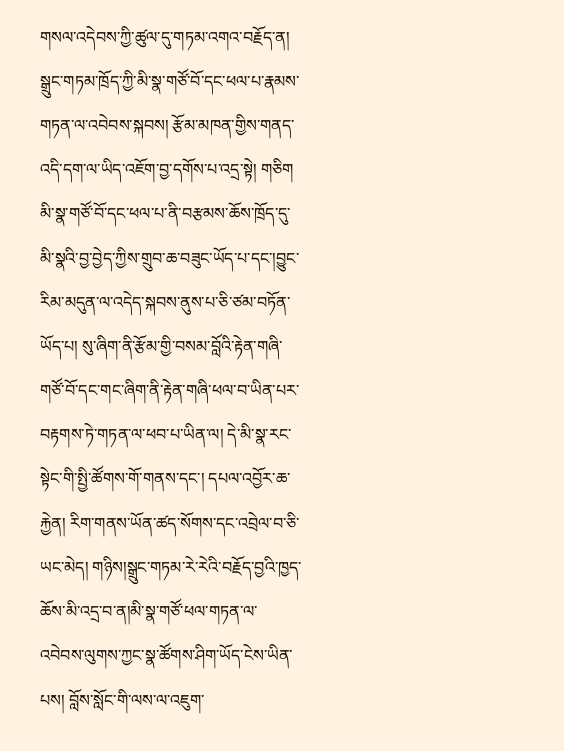གསལ་འདེབས་ཀྱི་ཚུལ་དུ་གཏམ་འགའ་བརྗོད་ན། སྒྲུང་གཏམ་ཁྲོད་ཀྱི་མི་སྣ་གཙོ་བོ་དང་ཕལ་པ་རྣམས་གཏན་ལ་འབེབས་སྐབས། རྩོམ་མཁན་གྱིས་གནད་འདི་དག་ལ་ཡིད་འཇོག་བྱ་དགོས་པ་འདྲ་སྟེ། གཅིག མི་སྣ་གཙོ་བོ་དང་ཕལ་པ་ནི་བརྩམས་ཆོས་ཁྲོད་དུ་མི་སྣའི་བྱ་བྱེད་ཀྱིས་གྲུབ་ཆ་བཟུང་ཡོད་པ་དང་།བྱུང་རིམ་མདུན་ལ་འདེད་སྐབས་ནུས་པ་ཅི་ཙམ་བཏོན་ཡོད་པ། སུ་ཞིག་ནི་རྩོམ་གྱི་བསམ་བློའི་རྟེན་གཞི་གཙོ་བོ་དང་གང་ཞིག་ནི་རྟེན་གཞི་ཕལ་བ་ཡིན་པར་བརྟགས་ཏེ་གཏན་ལ་ཕབ་པ་ཡིན་ལ། དེ་མི་སྣ་རང་སྟེང་གི་སྤྱི་ཚོགས་གོ་གནས་དང་། དཔལ་འབྱོར་ཆ་རྐྱེན། རིག་གནས་ཡོན་ཚད་སོགས་དང་འབྲེལ་བ་ཅི་ཡང་མེད། གཉིས།སྒྲུང་གཏམ་རེ་རེའི་བརྗོད་བྱའི་ཁྱད་ཆོས་མི་འདྲ་བ་ན།མི་སྣ་གཙོ་ཕལ་གཏན་ལ་འབེབས་ལུགས་ཀྱང་སྣ་ཚོགས་ཤིག་ཡོད་ངེས་ཡིན་པས། བློས་སློང་གི་ལས་ལ་འཇུག་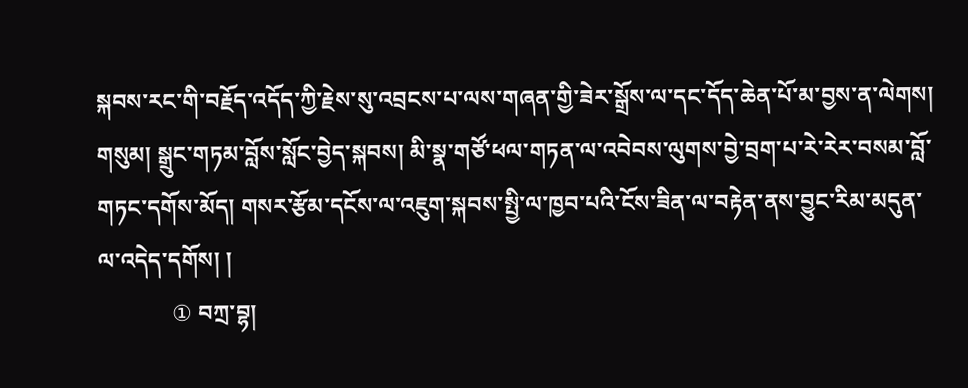སྐབས་རང་གི་བརྗོད་འདོད་ཀྱི་རྗེས་སུ་འབྲངས་པ་ལས་གཞན་གྱི་ཟེར་སྒྲོས་ལ་དང་དོད་ཆེན་པོ་མ་བྱས་ན་ལེགས། གསུམ། སྒྲུང་གཏམ་བློས་སློང་བྱེད་སྐབས། མི་སྣ་གཙོ་ཕལ་གཏན་ལ་འབེབས་ལུགས་བྱེ་བྲག་པ་རེ་རེར་བསམ་བློ་གཏང་དགོས་མོད། གསར་རྩོམ་དངོས་ལ་འཇུག་སྐབས་སྤྱི་ལ་ཁྱབ་པའི་ངོས་ཟིན་ལ་བརྟེན་ནས་བྱུང་རིམ་མདུན་ལ་འདེད་དགོས། །
             ① བཀྲ་བྷ།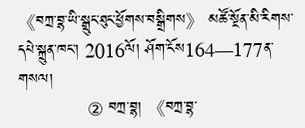《བཀྲ་བྷ་ཡི་སྒྲུང་ཐུང་ཕྱོགས་བསྒྲིགས》 མཚོ་སྔོན་མི་རིགས་དཔེ་སྐྲུན་ཁང་། 2016ལོ། ཤོག་ངོས164—177ན་གསལ།
             ② བཀྲ་བྷ། 《བཀྲ་བྷ་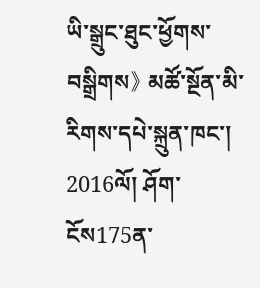ཡི་སྒྲུང་ཐུང་ཕྱོགས་བསྒྲིགས》 མཚོ་སྔོན་མི་རིགས་དཔེ་སྐྲུན་ཁང་། 2016ལོ། ཤོག་ངོས175ན་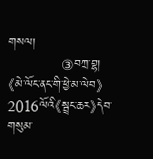གསལ།
             ③བཀྲ་བྷ། 《མེ་ལོང་ནང་གི་ཕྱེ་མ་ལེབ》 2016ལོའི《སྦྲང་ཆར》དེབ་གསུམ་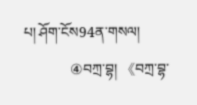པ། ཤོག་ངོས94ན་གསལ།
             ④བཀྲ་བྷ། 《བཀྲ་བྷ་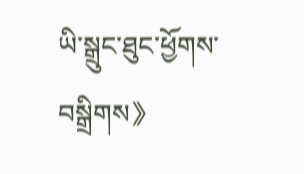ཡི་སྒྲུང་ཐུང་ཕྱོགས་བསྒྲིགས》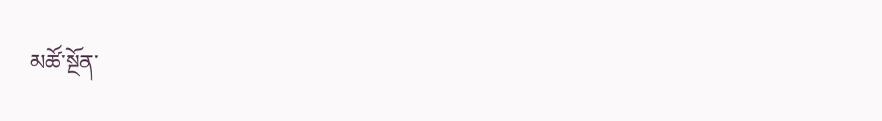མཚོ་སྔོན་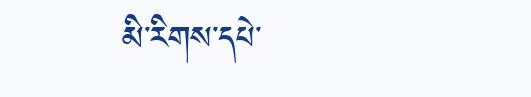མི་རིགས་དཔེ་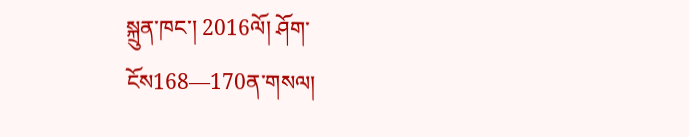སྐྲུན་ཁང་། 2016ལོ། ཤོག་ངོས168—170ན་གསལ།